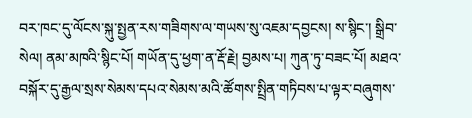བར་ཁང་དུ་ལོངས་སྐུ་སྤྱན་རས་གཟིགས་ལ་གཡས་སུ་འཇམ་དབྱངས། ས་སྙིང་། སྒྲིབ་སེལ། ནམ་མཁའི་སྙིང་པོ། གཡོན་དུ་ཕྱག་ན་རྡོ་རྗེ། བྱམས་པ། ཀུན་ཏུ་བཟང་པོ། མཐའ་བསྐོར་དུ་རྒྱལ་སྲས་སེམས་དཔའ་སེམས་མའི་ཚོགས་སྤྲིན་གཏིབས་པ་ལྟར་བཞུགས་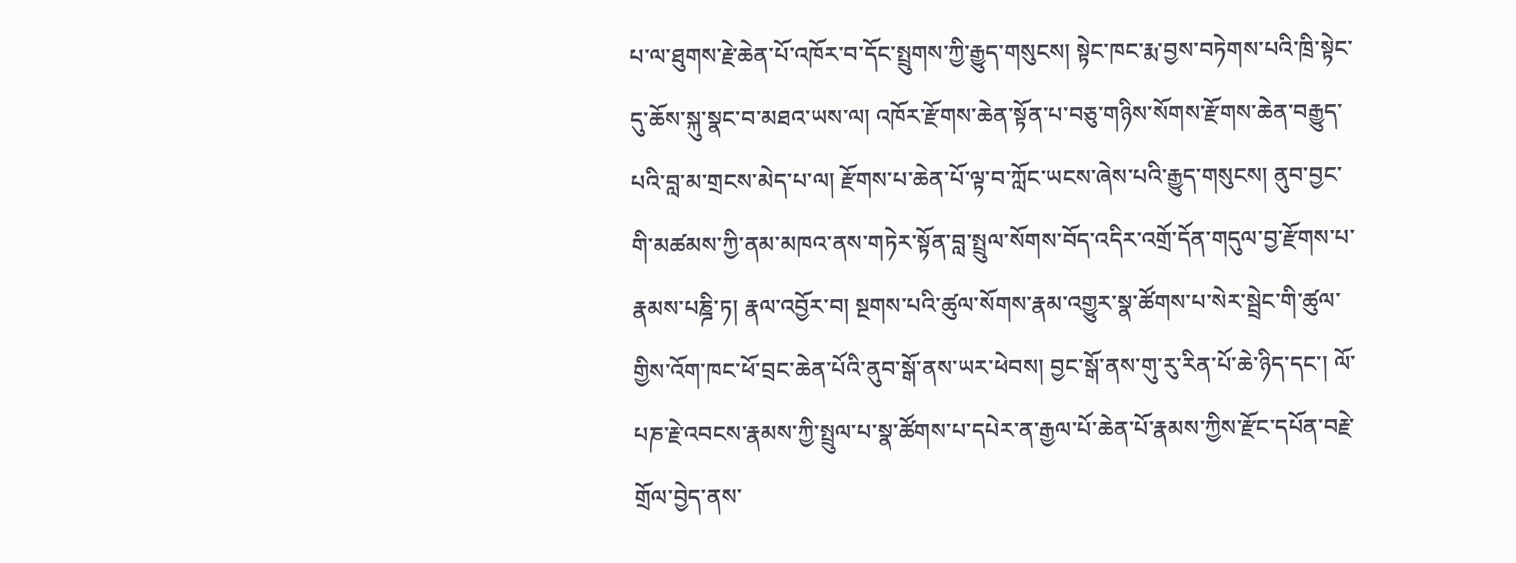པ་ལ་ཐུགས་རྗེ་ཆེན་པོ་འཁོར་བ་དོང་སྤྲུགས་ཀྱི་རྒྱུད་གསུངས། སྟེང་ཁང་རྨ་བྱས་བཏེགས་པའི་ཁྲི་སྟེང་དུ་ཆོས་སྐུ་སྣང་བ་མཐའ་ཡས་ལ། འཁོར་རྫོགས་ཆེན་སྟོན་པ་བཅུ་གཉིས་སོགས་རྫོགས་ཆེན་བརྒྱུད་པའི་བླ་མ་གྲངས་མེད་པ་ལ། རྫོགས་པ་ཆེན་པོ་ལྟ་བ་ཀློང་ཡངས་ཞེས་པའི་རྒྱུད་གསུངས། ནུབ་བྱང་གི་མཚམས་ཀྱི་ནམ་མཁའ་ནས་གཏེར་སྟོན་བླ་སྤྲུལ་སོགས་བོད་འདིར་འགྲོ་དོན་གདུལ་བྱ་རྫོགས་པ་རྣམས་པཎྜི་ཏ། རྣལ་འབྱོར་བ། སྔགས་པའི་ཚུལ་སོགས་རྣམ་འགྱུར་སྣ་ཚོགས་པ་སེར་སྦྲེང་གི་ཚུལ་གྱིས་འོག་ཁང་ཕོ་བྲང་ཆེན་པོའི་ནུབ་སྒོ་ནས་ཡར་ཕེབས། བྱང་སྒོ་ནས་གུ་རུ་རིན་པོ་ཆེ་ཉིད་དང་། ལོ་པཎ་རྗེ་འབངས་རྣམས་ཀྱི་སྤྲུལ་པ་སྣ་ཚོགས་པ་དཔེར་ན་རྒྱལ་པོ་ཆེན་པོ་རྣམས་ཀྱིས་རྫོང་དཔོན་བརྗེ་གྲོལ་བྱེད་ནས་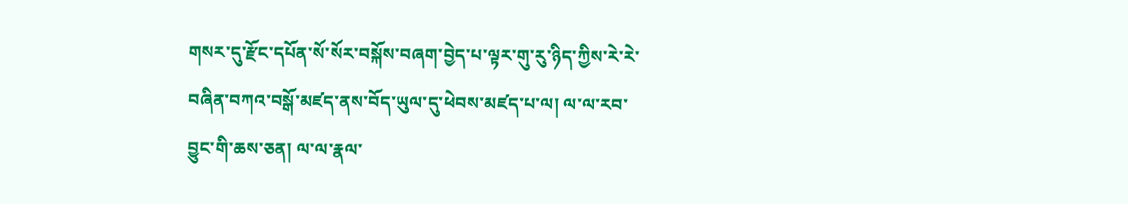གསར་དུ་རྫོང་དཔོན་སོ་སོར་བསྐོས་བཞག་བྱེད་པ་ལྟར་གུ་རུ་ཉིད་ཀྱིས་རེ་རེ་བཞིན་བཀའ་བསྒོ་མཛད་ནས་བོད་ཡུལ་དུ་ཕེབས་མཛད་པ་ལ། ལ་ལ་རབ་བྱུང་གི་ཆས་ཅན། ལ་ལ་རྣལ་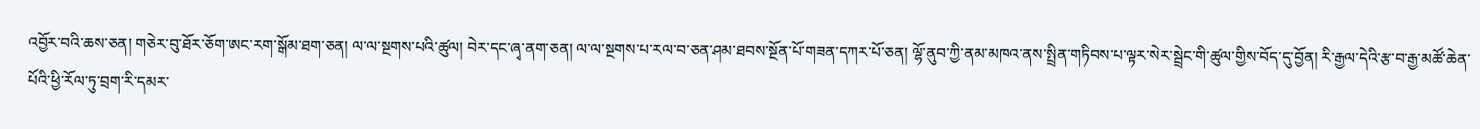འབྱོར་བའི་ཆས་ཅན། གཅེར་བུ་ཐོར་ཅོག་ཨང་རག་སྒོམ་ཐག་ཅན། ལ་ལ་སྔགས་པའི་ཚུལ། བེར་དང་ཞྭ་ནག་ཅན། ལ་ལ་སྔགས་པ་རལ་བ་ཅན་ཤམ་ཐབས་སྔོན་པོ་གཟན་དཀར་པོ་ཅན། ལྷོ་ནུབ་ཀྱི་ནམ་མཁའ་ནས་སྤྲིན་གཏིབས་པ་ལྟར་སེར་སྦྲེང་གི་ཚུལ་གྱིས་བོད་དུ་བྱོན། རི་རྒྱལ་དེའི་རྩ་བ་རྒྱ་མཚོ་ཆེན་པོའི་ཕྱི་རོལ་ཏུ་བྲག་རི་དམར་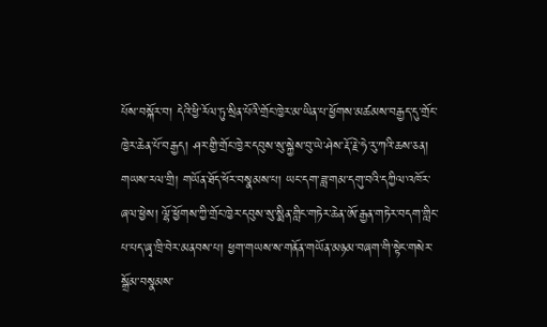པོས་བསྐོར་བ། དེའི་ཕྱི་རོལ་ཏུ་སྲིན་པོའི་གྲོང་ཁྱེར་མ་ཡིན་པ་ཕྱོགས་མཚམས་བརྒྱད་དུ་གྲོང་ཁྱེར་ཆེན་པོ་བརྒྱད། ཤར་གྱི་གྲོང་ཁྱེར་དབུས་སུ་སྐྱེས་བུ་ཡེ་ཤེས་རྡོ་རྗེ་ཧེ་རུ་ཀའི་ཆས་ཅན། གཡས་རལ་གྲི། གཡོན་ཐོད་ཕོར་བསྣམས་པ། ཡང་དག་ཟླ་གམ་དགུ་བའི་དཀྱིལ་འཁོར་ཞལ་ཕྱེས། ལྷོ་ཕྱོགས་ཀྱི་གྲོང་ཁྱེར་དབུས་སུ་སྨིན་གླིང་གཏེར་ཆེན་ཨོ་རྒྱན་གཏེར་བདག་གླིང་པ་པད་ཞྭ་ཁྲི་བེར་མནབས་པ། ཕྱག་གཡས་ས་གནོན་གཡོན་མཉམ་བཞག་གི་སྟེང་གསེར་སྒྲོམ་བསྣམས་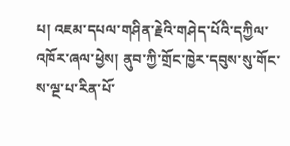པ། འཇམ་དཔལ་གཤིན་རྗེའི་གཤེད་པོའི་དཀྱིལ་འཁོར་ཞལ་ཕྱེས། ནུབ་ཀྱི་གྲོང་ཁྱེར་དབུས་སུ་གོང་ས་ལྔ་པ་རིན་པོ་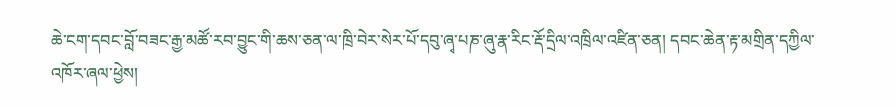ཆེ་ངག་དབང་བློ་བཟང་རྒྱ་མཚོ་རབ་བྱུང་གི་ཆས་ཅན་ལ་ཁྲི་བེར་སེར་པོ་དབུ་ཞྭ་པཎ་ཞུ་རྣ་རིང་རྡོ་དྲིལ་འཁྲིལ་འཛིན་ཅན། དབང་ཆེན་རྟ་མགྲིན་དཀྱིལ་འཁོར་ཞལ་ཕྱེས།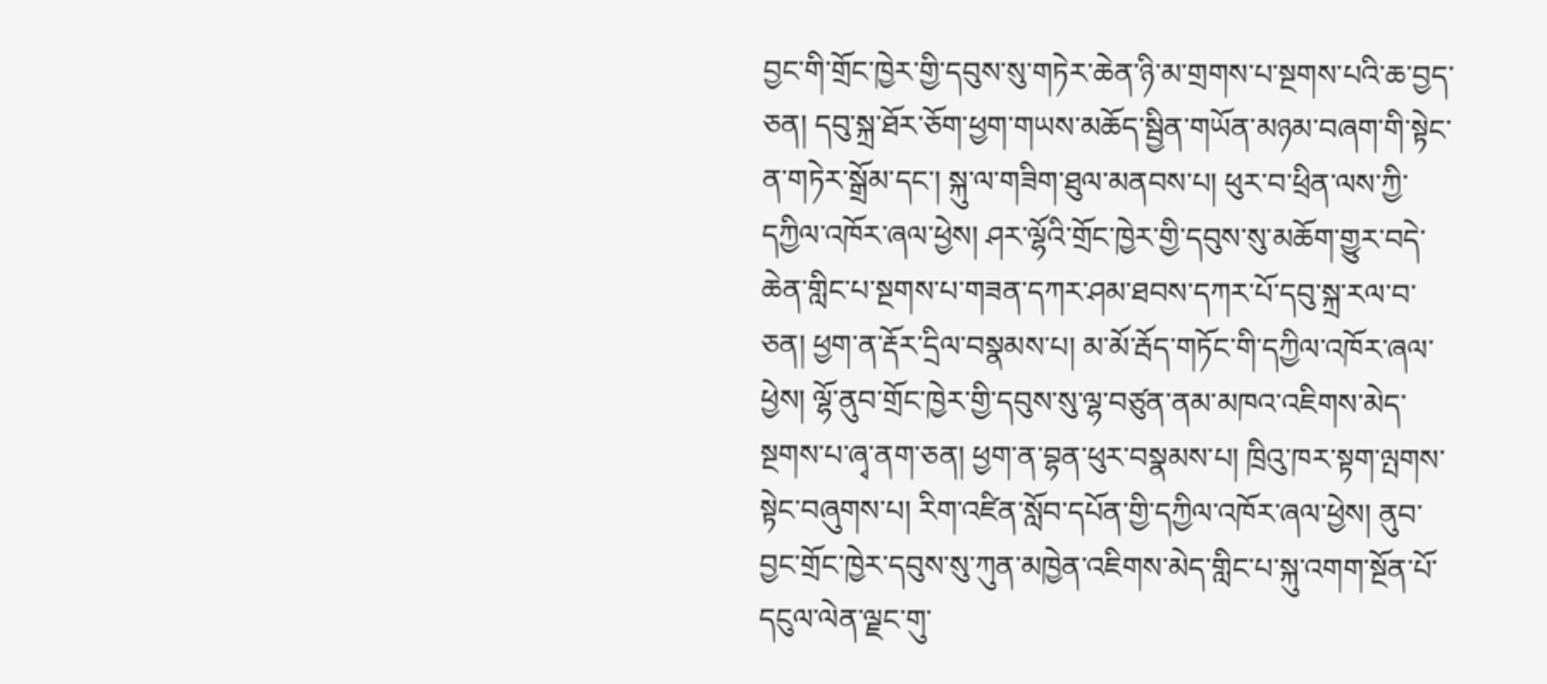བྱང་གི་གྲོང་ཁྱེར་གྱི་དབུས་སུ་གཏེར་ཆེན་ཉི་མ་གྲགས་པ་སྔགས་པའི་ཆ་བྱད་ཅན། དབུ་སྐྲ་ཐོར་ཅོག་ཕྱག་གཡས་མཆོད་སྦྱིན་གཡོན་མཉམ་བཞག་གི་སྟེང་ན་གཏེར་སྒྲོམ་དང་། སྐུ་ལ་གཟིག་ཐུལ་མནབས་པ། ཕུར་བ་ཕྲིན་ལས་ཀྱི་དཀྱིལ་འཁོར་ཞལ་ཕྱེས། ཤར་ལྷོའི་གྲོང་ཁྱེར་གྱི་དབུས་སུ་མཆོག་གྱུར་བདེ་ཆེན་གླིང་པ་སྔགས་པ་གཟན་དཀར་ཤམ་ཐབས་དཀར་པོ་དབུ་སྐྲ་རལ་བ་ཅན། ཕྱག་ན་རྡོར་དྲིལ་བསྣམས་པ། མ་མོ་རྦོད་གཏོང་གི་དཀྱིལ་འཁོར་ཞལ་ཕྱེས། ལྷོ་ནུབ་གྲོང་ཁྱེར་གྱི་དབུས་སུ་ལྷ་བཙུན་ནམ་མཁའ་འཇིགས་མེད་སྔགས་པ་ཞྭ་ནག་ཅན། ཕྱག་ན་བྷན་ཕུར་བསྣམས་པ། ཁྲིའུ་ཁར་སྟག་ལྤགས་སྟེང་བཞུགས་པ། རིག་འཛིན་སློབ་དཔོན་གྱི་དཀྱིལ་འཁོར་ཞལ་ཕྱེས། ནུབ་བྱང་གྲོང་ཁྱེར་དབུས་སུ་ཀུན་མཁྱེན་འཇིགས་མེད་གླིང་པ་སྐུ་འགག་སྔོན་པོ་དངུལ་ལེན་ལྗང་གུ་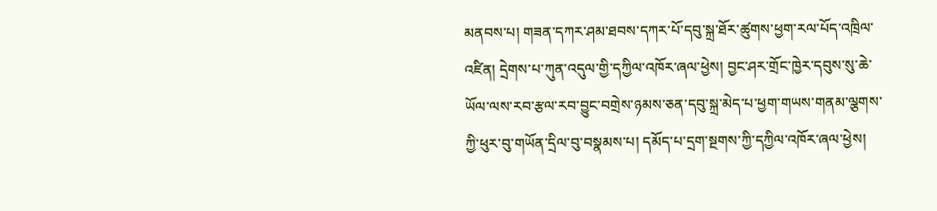མནབས་པ། གཟན་དཀར་ཤམ་ཐབས་དཀར་པོ་དབུ་སྐྲ་ཐོར་ཚུགས་ཕྱག་རལ་པོད་འཁྲིལ་འཛིན། དྲེགས་པ་ཀུན་འདུལ་གྱི་དཀྱིལ་འཁོར་ཞལ་ཕྱེས། བྱང་ཤར་གྲོང་ཁྱེར་དབུས་སུ་ཆེ་ཡོལ་ལས་རབ་རྩལ་རབ་བྱུང་བགྲེས་ཉམས་ཅན་དབུ་སྐྲ་མེད་པ་ཕྱག་གཡས་གནམ་ལྕགས་ཀྱི་ཕུར་བུ་གཡོན་དྲིལ་བུ་བསྣམས་པ། དམོད་པ་དྲག་སྔགས་ཀྱི་དཀྱིལ་འཁོར་ཞལ་ཕྱེས།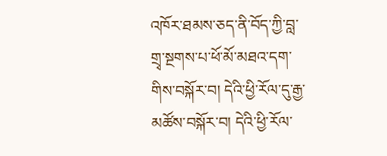འཁོར་ཐམས་ཅད་ནི་བོད་ཀྱི་བླ་གྲྭ་སྔགས་པ་ཕོ་མོ་མཐའ་དག་གིས་བསྐོར་བ། དེའི་ཕྱི་རོལ་དུ་རྒྱ་མཚོས་བསྐོར་བ། དེའི་ཕྱི་རོལ་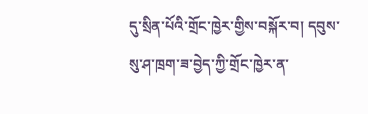དུ་སྲིན་པོའི་གྲོང་ཁྱེར་གྱིས་བསྐོར་བ། དབུས་སུ་ཤ་ཁྲག་ཟ་བྱེད་ཀྱི་གྲོང་ཁྱེར་ན་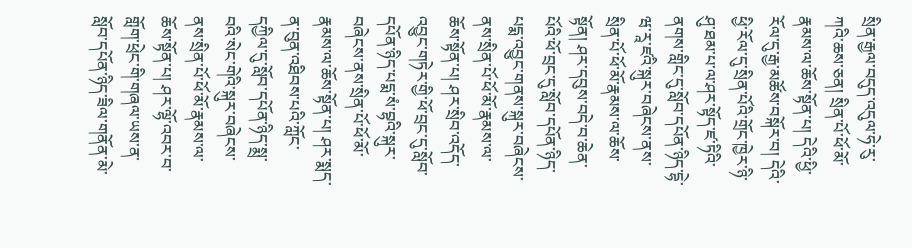སྲིན་རྒྱལ་བདུད་འདུལ་ཧེ་རུ་ཀའི་ཆས་ཅན། སྲིན་པོ་ཕོ་མོ་རྣམས་ལ་ཆོས་སྟོན་པ། དེའི་ཕྱི་རོལ་དུ་རྒྱ་མཚོས་བསྐོར་བ། དེའི་ཕྱི་རོལ་དུ་སྲིན་པོའི་གྲོང་ཁྱེར་ཉི་ཤུ་ཐམ་པ་ལ་ཤར་སྟོད་ཛ་ཏིའི་ནགས་གླིང་དུ་སློབ་དཔོན་ཉིད་དྷེ་ཝ་རཱ་ཛའི་སྐུར་བཞེངས་ནས་སྲིན་པོ་ཕོ་མོ་རྣམས་ལ་ཆོས་སྟོན། ཤར་དབུས་བདེ་བ་ཆེན་པོའི་ཕོ་བྲང་དུ་སློབ་དཔོན་ཉིད་པདྨ་འབྱུང་གནས་སྐུར་བཞེངས་ནས་སྲིན་པོ་ཕོ་མོ་རྣམས་ལ་ཆོས་སྟོན་པ། ཤར་སྲིབ་འདོད་འབྱུང་གཏེར་གྱི་ཕོ་བྲང་དུ་སློབ་དཔོན་ཉིད་པདྨ་སཾ་བྷའི་སྐུར་བཞེངས་ནས་སྲིན་པོ་ཕོ་མོ་རྣམས་ལ་ཆོས་སྟོན་པ། ཤར་སྨད་ན་བུན་འཐིབས་པའི་ཀློང་དཀྱིལ་དུ་སློབ་དཔོན་ཉིད་སྨྲ་བའི་སེང་གེའི་སྐུར་བཞེངས་ནས་སྲིན་པོ་ཕོ་མོ་རྣམས་ལ་ཆོས་སྟོན་པ། ཤར་ལྷོ་འབར་བ་གློག་ཕྲེང་གི་གཞལ་ཡས་ན་སློབ་དཔོན་ཉིད་ཟིལ་གནོན་མེ་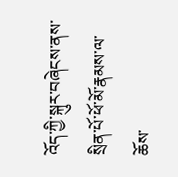འོད་ཀྱི་སྐུར་བཞེངས་ནས་སྲིན་པོ་ཕོ་མོ་རྣམས་ལ་ཆོས་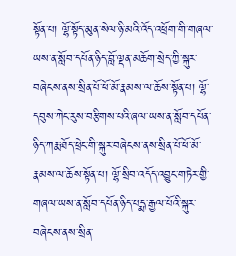སྟོན་པ། ལྷོ་སྟོད་མུན་སེལ་ཉི་མའི་འོད་འཕྲོག་གི་གཞལ་ཡས་ན་སློབ་དཔོན་ཉིད་བློ་ལྡན་མཆོག་སྲེད་ཀྱི་སྐུར་བཞེངས་ནས་སྲིན་པོ་ཕོ་མོ་རྣམས་ལ་ཆོས་སྟོན་པ། ལྷོ་དབུས་ཀེང་རུས་བརྩིགས་པའི་ཞལ་ཡས་ན་སློབ་དཔོན་ཉིད་ཀརྨ་ཐོད་ཕྲེང་གི་སྐུར་བཞེངས་ནས་སྲིན་པོ་ཕོ་མོ་རྣམས་ལ་ཆོས་སྟོན་པ། ལྷོ་སྲིབ་འདོད་འབྱུང་གཏེར་གྱི་གཞལ་ཡས་ན་སློབ་དཔོན་ཉིད་པདྨ་རྒྱལ་པོའི་སྐུར་བཞེངས་ནས་སྲིན་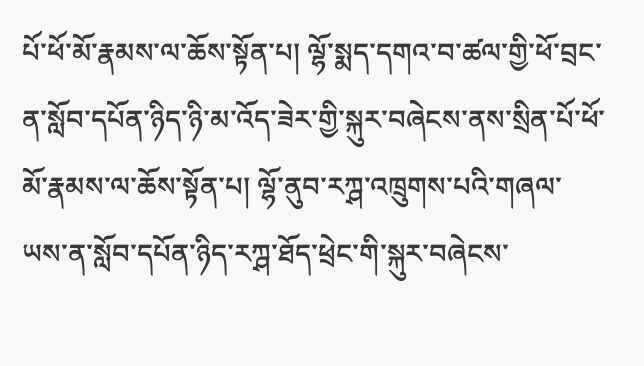པོ་ཕོ་མོ་རྣམས་ལ་ཆོས་སྟོན་པ། ལྷོ་སྨད་དགའ་བ་ཚལ་གྱི་ཕོ་བྲང་ན་སློབ་དཔོན་ཉིད་ཉི་མ་འོད་ཟེར་གྱི་སྐུར་བཞེངས་ནས་སྲིན་པོ་ཕོ་མོ་རྣམས་ལ་ཆོས་སྟོན་པ། ལྷོ་ནུབ་རཀྴ་འཁྲུགས་པའི་གཞལ་ཡས་ན་སློབ་དཔོན་ཉིད་རཀྴ་ཐོད་ཕྲེང་གི་སྐུར་བཞེངས་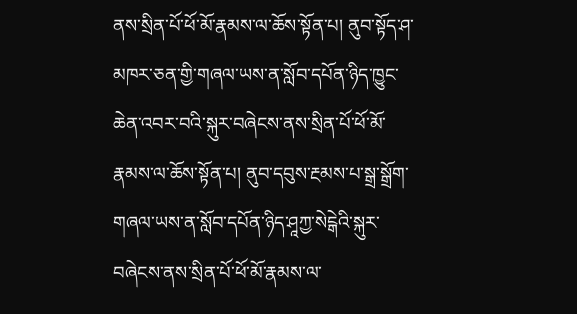ནས་སྲིན་པོ་ཕོ་མོ་རྣམས་ལ་ཆོས་སྟོན་པ། ནུབ་སྟོད་ཤ་མཁར་ཅན་གྱི་གཞལ་ཡས་ན་སློབ་དཔོན་ཉིད་ཁྱུང་ཆེན་འབར་བའི་སྐུར་བཞེངས་ནས་སྲིན་པོ་ཕོ་མོ་རྣམས་ལ་ཆོས་སྟོན་པ། ནུབ་དབུས་རྔམས་པ་སྒྲ་སྒྲོག་གཞལ་ཡས་ན་སློབ་དཔོན་ཉིད་ཤཱཀྱ་སེངྒེའི་སྐུར་བཞེངས་ནས་སྲིན་པོ་ཕོ་མོ་རྣམས་ལ་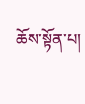ཆོས་སྟོན་པ།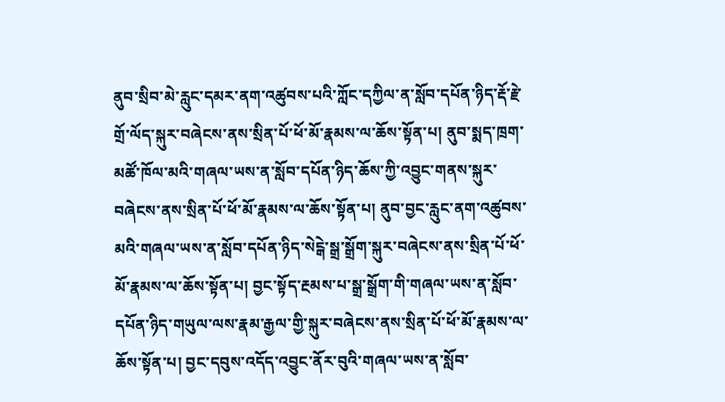ནུབ་སྲིབ་མེ་རླུང་དམར་ནག་འཚུབས་པའི་ཀློང་དཀྱིལ་ན་སློབ་དཔོན་ཉིད་རྡོ་རྗེ་གྲོ་ལོད་སྐུར་བཞེངས་ནས་སྲིན་པོ་ཕོ་མོ་རྣམས་ལ་ཆོས་སྟོན་པ། ནུབ་སྨད་ཁྲག་མཚོ་ཁོལ་མའི་གཞལ་ཡས་ན་སློབ་དཔོན་ཉིད་ཆོས་ཀྱི་འབྱུང་གནས་སྐུར་བཞེངས་ནས་སྲིན་པོ་ཕོ་མོ་རྣམས་ལ་ཆོས་སྟོན་པ། ནུབ་བྱང་རླུང་ནག་འཚུབས་མའི་གཞལ་ཡས་ན་སློབ་དཔོན་ཉིད་སེངྒེ་སྒྲ་སྒྲོག་སྐུར་བཞེངས་ནས་སྲིན་པོ་ཕོ་མོ་རྣམས་ལ་ཆོས་སྟོན་པ། བྱང་སྟོད་རྔམས་པ་སྒྲ་སྒྲོག་གི་གཞལ་ཡས་ན་སློབ་དཔོན་ཉིད་གཡུལ་ལས་རྣམ་རྒྱལ་གྱི་སྐུར་བཞེངས་ནས་སྲིན་པོ་ཕོ་མོ་རྣམས་ལ་ཆོས་སྟོན་པ། བྱང་དབུས་འདོད་འབྱུང་ནོར་བུའི་གཞལ་ཡས་ན་སློབ་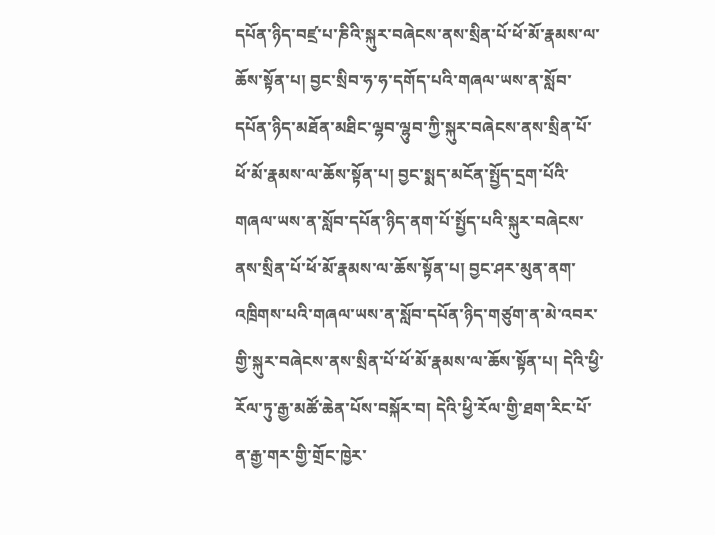དཔོན་ཉིད་བཛྲ་པ་ཎིའི་སྐུར་བཞེངས་ནས་སྲིན་པོ་ཕོ་མོ་རྣམས་ལ་ཆོས་སྟོན་པ། བྱང་སྲིབ་ཧ་ཧ་དགོད་པའི་གཞལ་ཡས་ན་སློབ་དཔོན་ཉིད་མཐོན་མཐིང་ལྷབ་ལྷུབ་ཀྱི་སྐུར་བཞེངས་ནས་སྲིན་པོ་ཕོ་མོ་རྣམས་ལ་ཆོས་སྟོན་པ། བྱང་སྨད་མངོན་སྤྱོད་དྲག་པོའི་གཞལ་ཡས་ན་སློབ་དཔོན་ཉིད་ནག་པོ་སྤྱོད་པའི་སྐུར་བཞེངས་ནས་སྲིན་པོ་ཕོ་མོ་རྣམས་ལ་ཆོས་སྟོན་པ། བྱང་ཤར་མུན་ནག་འཁྲིགས་པའི་གཞལ་ཡས་ན་སློབ་དཔོན་ཉིད་གཙུག་ན་མེ་འབར་གྱི་སྐུར་བཞེངས་ནས་སྲིན་པོ་ཕོ་མོ་རྣམས་ལ་ཆོས་སྟོན་པ། དེའི་ཕྱི་རོལ་ཏུ་རྒྱ་མཚོ་ཆེན་པོས་བསྐོར་བ། དེའི་ཕྱི་རོལ་གྱི་ཐག་རིང་པོ་ན་རྒྱ་གར་གྱི་གྲོང་ཁྱེར་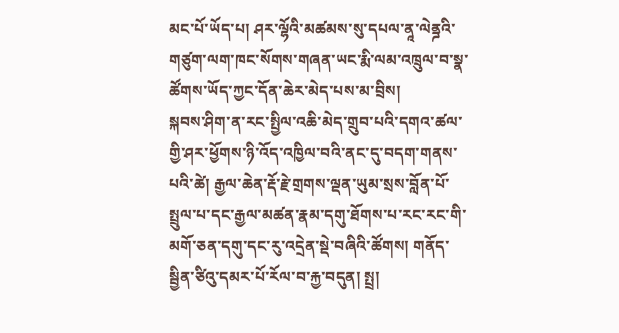མང་པོ་ཡོད་པ། ཤར་ལྷོའི་མཚམས་སུ་དཔལ་ནཱ་ལེནྜའི་གཙུག་ལག་ཁང་སོགས་གཞན་ཡང་རྨི་ལམ་འཁྲུལ་བ་སྣ་ཚོགས་ཡོད་ཀྱང་དོན་ཆེར་མེད་པས་མ་བྲིས།
སྐབས་ཤིག་ན་རང་སྤྱིལ་འཆི་མེད་གྲུབ་པའི་དགའ་ཚལ་གྱི་ཤར་ཕྱོགས་ཉི་འོད་འཁྱིལ་བའི་ནང་དུ་བདག་གནས་པའི་ཚེ། རྒྱལ་ཆེན་རྡོ་རྗེ་གྲགས་ལྡན་ཡུམ་སྲས་བློན་པོ་སྤྲུལ་པ་དང་རྒྱལ་མཚན་རྣམ་དགུ་ཐོགས་པ་རང་རང་གི་མགོ་ཅན་དགུ་དང་རུ་འདྲེན་སྡེ་བཞིའི་ཚོགས། གནོད་སྦྱིན་ཙིའུ་དམར་པོ་རོལ་བ་རྐྱ་བདུན། སྤྲ།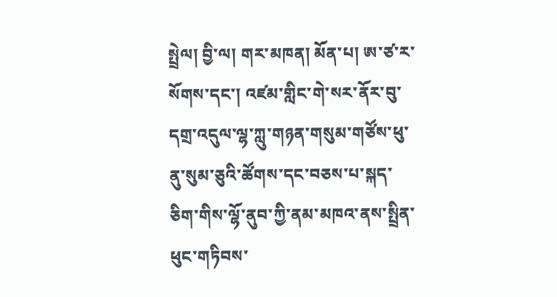སྤྲེལ། བྱི་ལ། གར་མཁན། མོན་པ། ཨ་ཙ་ར་སོགས་དང་། འཛམ་གླིང་གེ་སར་ནོར་བུ་དགྲ་འདུལ་ལྷ་ཀླུ་གཉན་གསུམ་གཙོས་ཕུ་ནུ་སུམ་ཅུའི་ཚོགས་དང་བཅས་པ་སྐད་ཅིག་གིས་ལྷོ་ནུབ་ཀྱི་ནམ་མཁའ་ནས་སྤྲིན་ཕུང་གཏིབས་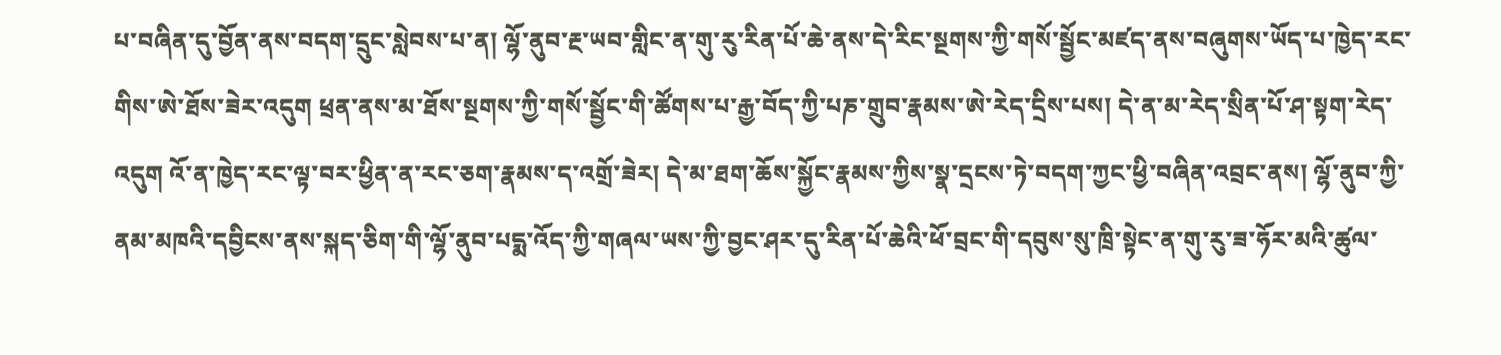པ་བཞིན་དུ་བྱོན་ནས་བདག་དྲུང་སླེབས་པ་ན། ལྷོ་ནུབ་རྔ་ཡབ་གླིང་ན་གུ་རུ་རིན་པོ་ཆེ་ནས་དེ་རིང་སྔགས་ཀྱི་གསོ་སྦྱོང་མཛད་ནས་བཞུགས་ཡོད་པ་ཁྱེད་རང་གིས་ཨེ་ཐོས་ཟེར་འདུག ཕྲན་ནས་མ་ཐོས་སྔགས་ཀྱི་གསོ་སྦྱོང་གི་ཚོགས་པ་རྒྱ་བོད་ཀྱི་པཎ་གྲུབ་རྣམས་ཨེ་རེད་དྲིས་པས། དེ་ན་མ་རེད་སྲིན་པོ་ཤ་སྟག་རེད་འདུག འོ་ན་ཁྱེད་རང་ལྟ་བར་ཕྱིན་ན་རང་ཅག་རྣམས་ད་འགྲོ་ཟེར། དེ་མ་ཐག་ཆོས་སྐྱོང་རྣམས་ཀྱིས་སྣ་དྲངས་ཏེ་བདག་ཀྱང་ཕྱི་བཞིན་འབྲང་ནས། ལྷོ་ནུབ་ཀྱི་ནམ་མཁའི་དབྱིངས་ནས་སྐད་ཅིག་གི་ལྷོ་ནུབ་པདྨ་འོད་ཀྱི་གཞལ་ཡས་ཀྱི་བྱང་ཤར་དུ་རིན་པོ་ཆེའི་ཕོ་བྲང་གི་དབུས་སུ་ཁྲི་སྟེང་ན་གུ་རུ་ཟ་ཧོར་མའི་ཚུལ་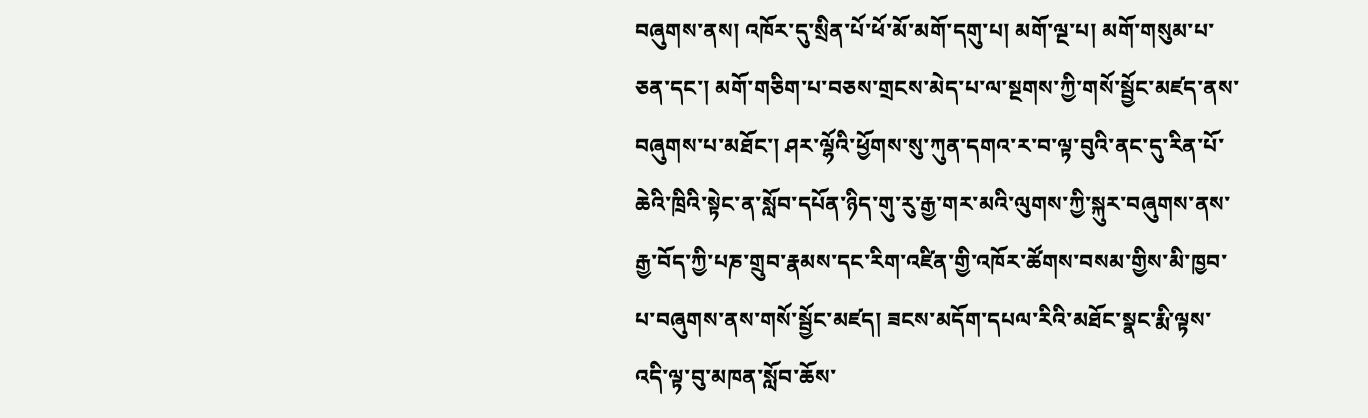བཞུགས་ནས། འཁོར་དུ་སྲིན་པོ་ཕོ་མོ་མགོ་དགུ་པ། མགོ་ལྔ་པ། མགོ་གསུམ་པ་ཅན་དང་། མགོ་གཅིག་པ་བཅས་གྲངས་མེད་པ་ལ་སྔགས་ཀྱི་གསོ་སྦྱོང་མཛད་ནས་བཞུགས་པ་མཐོང་། ཤར་ལྷོའི་ཕྱོགས་སུ་ཀུན་དགའ་ར་བ་ལྟ་བུའི་ནང་དུ་རིན་པོ་ཆེའི་ཁྲིའི་སྟེང་ན་སློབ་དཔོན་ཉིད་གུ་རུ་རྒྱ་གར་མའི་ལུགས་ཀྱི་སྐུར་བཞུགས་ནས་རྒྱ་བོད་ཀྱི་པཎ་གྲུབ་རྣམས་དང་རིག་འཛིན་གྱི་འཁོར་ཚོགས་བསམ་གྱིས་མི་ཁྱབ་པ་བཞུགས་ནས་གསོ་སྦྱོང་མཛད། ཟངས་མདོག་དཔལ་རིའི་མཐོང་སྣང་རྨི་ལྟས་འདི་ལྟ་བུ་མཁན་སློབ་ཆོས་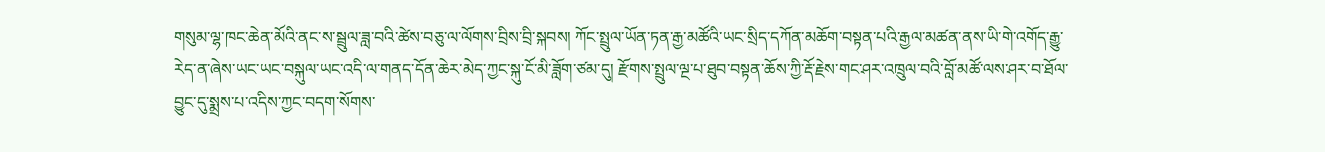གསུམ་ལྷ་ཁང་ཆེན་མོའི་ནང་ས་སྦྲུལ་ཟླ་བའི་ཚེས་བཅུ་ལ་ལོགས་བྲིས་བྲི་སྐབས། ཀོང་སྤྲུལ་ཡོན་ཏན་རྒྱ་མཚོའི་ཡང་སྲིད་དཀོན་མཆོག་བསྟན་པའི་རྒྱལ་མཚན་ནས་ཡི་གེ་འགོད་རྒྱུ་རེད་ན་ཞེས་ཡང་ཡང་བསྐུལ་ཡང་འདི་ལ་གནད་དོན་ཆེར་མེད་ཀྱང་སྐུ་ངོ་མི་ཟློག་ཙམ་དུ། རྫོགས་སྤྲུལ་ལྔ་པ་ཐུབ་བསྟན་ཆོས་ཀྱི་རྡོ་རྗེས་གང་ཤར་འཁྲུལ་བའི་བློ་མཚོ་ལས་ཤར་བ་ཐོལ་བྱུང་དུ་སྨྲས་པ་འདིས་ཀྱང་བདག་སོགས་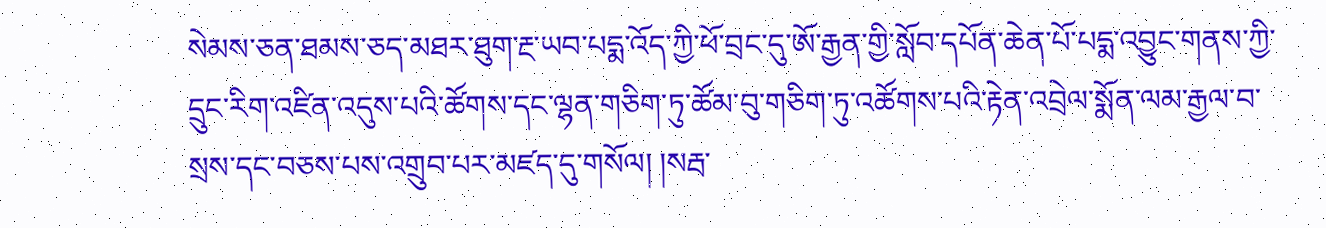སེམས་ཅན་ཐམས་ཅད་མཐར་ཐུག་རྔ་ཡབ་པདྨ་འོད་ཀྱི་ཕོ་བྲང་དུ་ཨོ་རྒྱན་གྱི་སློབ་དཔོན་ཆེན་པོ་པདྨ་འབྱུང་གནས་ཀྱི་དྲུང་རིག་འཛིན་འདུས་པའི་ཚོགས་དང་ལྷན་གཅིག་ཏུ་ཚོམ་བུ་གཅིག་ཏུ་འཚོགས་པའི་རྟེན་འབྲེལ་སྨོན་ལམ་རྒྱལ་བ་སྲས་དང་བཅས་པས་འགྲུབ་པར་མཛད་དུ་གསོལ། །སརྦ་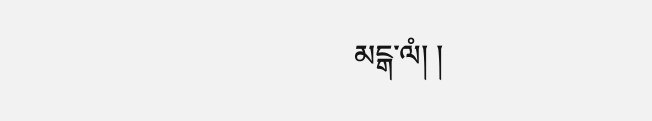མངྒ་ལཾ། །